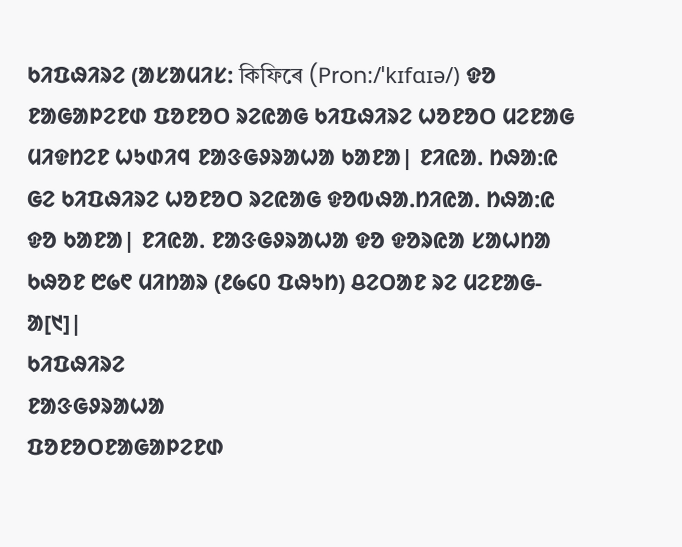ᱠᱤᱯᱷᱤᱨᱮ (ᱟᱥᱟᱢᱤᱥᱺ কিফিৰে (Pron:/ˈkɪfɑɪə/) ᱫᱚ ᱱᱟᱜᱟᱞᱮᱱᱰ ᱯᱚᱱᱚᱛ ᱨᱮᱭᱟᱜ ᱠᱤᱯᱷᱤᱨᱮ ᱦᱚᱱᱚᱛ ᱢᱮᱱᱟᱜ ᱢᱤᱫᱴᱮᱱ ᱦᱩᱰᱤᱧ ᱱᱟᱝᱜᱽᱨᱟᱦᱟ ᱠᱟᱱᱟ| ᱱᱤᱭᱟᱹ ᱴᱷᱟᱺᱭ ᱜᱮ ᱠᱤᱯᱷᱤᱨᱮ ᱦᱚᱱᱚᱛ ᱨᱮᱭᱟᱜ ᱫᱚᱵᱷᱟᱹᱴᱤᱭᱟᱹ ᱴᱷᱟᱺᱭ ᱫᱚ ᱠᱟᱱᱟ| ᱱᱤᱭᱟᱹ ᱱᱟᱝᱜᱽᱨᱟᱦᱟ ᱫᱚ ᱫᱚᱨᱭᱟ ᱥᱟᱦᱴᱟ ᱠᱷᱚᱱ ᱘᱙᱖ ᱢᱤᱴᱟᱨ (᱒᱙᱔᱐ ᱯᱷᱩᱴ) ᱪᱮᱛᱟᱱ ᱨᱮ ᱢᱮᱱᱟᱜ-ᱟ[᱑]|
ᱠᱤᱯᱷᱤᱨᱮ
ᱱᱟᱝᱜᱽᱨᱟᱦᱟ
ᱯᱚᱱᱚᱛᱱᱟᱜᱟᱞᱮᱱᱰ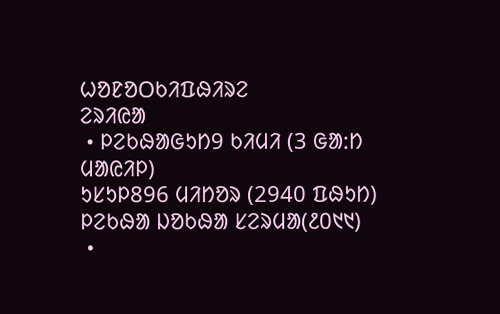ᱦᱚᱱᱚᱛᱠᱤᱯᱷᱤᱨᱮ
ᱮᱨᱤᱭᱟ
 • ᱞᱮᱠᱷᱟᱜᱩᱴ9 ᱠᱤᱢᱤ (3 ᱜᱟᱺᱴ ᱢᱟᱭᱤᱞ)
ᱩᱥᱩᱞ896 ᱢᱤᱴᱚᱨ (2940 ᱯᱷᱩᱴ)
ᱞᱮᱠᱷᱟ ᱡᱚᱠᱷᱟ ᱥᱮᱨᱢᱟ(᱒᱐᱑᱑)
 •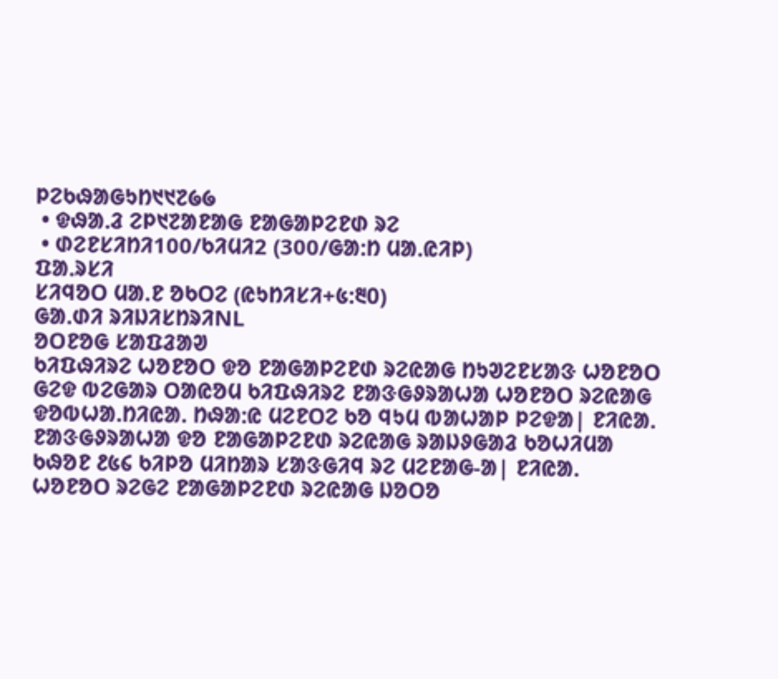ᱞᱮᱠᱷᱟᱜᱩᱴ᱑᱑᱗᱙᱙
 • ᱫᱷᱟᱹᱲ ᱮᱞ᱑᱗ᱟᱱᱟᱜ ᱱᱟᱜᱟᱞᱮᱱᱰ ᱨᱮ
 • ᱰᱮᱱᱥᱤᱴᱤ100/ᱠᱤᱢᱤ2 (300/ᱜᱟᱺᱴ ᱢᱟᱹᱭᱤᱞ)
ᱯᱟᱹᱨᱥᱤ
ᱥᱤᱧᱚᱛ ᱢᱟᱹᱱ ᱚᱠᱛᱮ (ᱭᱩᱴᱤᱥᱤ+᱕ᱺ᱓᱐)
ᱜᱟᱹᱰᱤ ᱨᱤᱡᱤᱥᱴᱨᱤNL
ᱚᱛᱱᱚᱜ ᱥᱟᱯᱲᱟᱣ
ᱠᱤᱯᱷᱤᱨᱮ ᱦᱚᱱᱚᱛ ᱫᱚ ᱱᱟᱜᱟᱞᱮᱱᱰ ᱨᱮᱭᱟᱜ ᱴᱩᱣᱮᱱᱥᱟᱝ ᱦᱚᱱᱚᱛ ᱜᱮᱫ ᱵᱮᱜᱟᱨ ᱛᱟᱭᱚᱢ ᱠᱤᱯᱷᱤᱨᱮ ᱱᱟᱝᱜᱽᱨᱟᱦᱟ ᱦᱚᱱᱚᱛ ᱨᱮᱭᱟᱜ ᱫᱚᱵᱦᱟᱹᱴᱤᱭᱟᱹ ᱴᱷᱟᱺᱭ ᱢᱮᱱᱛᱮ ᱠᱚ ᱧᱩᱢ ᱵᱟᱦᱟᱞ ᱞᱮᱫᱟ| ᱱᱤᱭᱟᱹ ᱱᱟᱝᱜᱽᱨᱟᱦᱟ ᱫᱚ ᱱᱟᱜᱟᱞᱮᱱᱰ ᱨᱮᱭᱟᱜ ᱨᱟᱡᱽᱜᱟᱲ ᱠᱚᱦᱤᱢᱟ ᱠᱷᱚᱱ ᱒᱕᱔ ᱠᱤᱞᱚ ᱢᱤᱴᱟᱨ ᱥᱟᱝᱜᱤᱧ ᱨᱮ ᱢᱮᱱᱟᱜ-ᱟ| ᱱᱤᱭᱟᱹ ᱦᱚᱱᱚᱛ ᱨᱮᱜᱮ ᱱᱟᱜᱟᱞᱮᱱᱰ ᱨᱮᱭᱟᱜ ᱡᱚᱛᱚ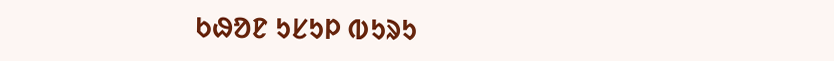ᱠᱷᱚᱱ ᱩᱥᱩᱞ ᱵᱩᱨᱩ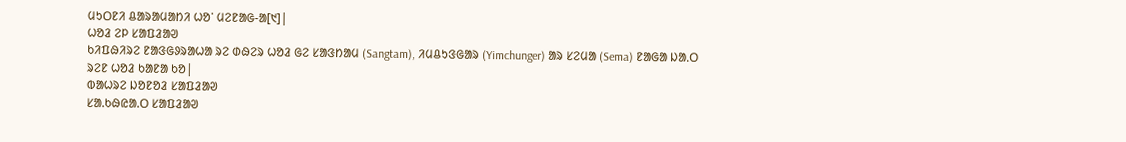ᱢᱩᱛᱱᱤ ᱪᱟᱨᱟᱢᱟᱴᱤ ᱦᱚᱸ ᱢᱮᱱᱟᱜ-ᱟ[᱑]|
ᱦᱚᱲ ᱮᱞ ᱥᱟᱯᱲᱟᱣ
ᱠᱤᱯᱷᱤᱨᱮ ᱱᱟᱝᱜᱽᱨᱟᱦᱟ ᱨᱮ ᱰᱷᱮᱨ ᱦᱚᱲ ᱜᱮ ᱥᱟᱝᱴᱟᱢ (Sangtam), ᱤᱢᱪᱩᱝᱜᱟᱨ (Yimchunger) ᱟᱨ ᱥᱮᱢᱟ (Sema) ᱱᱟᱜᱟ ᱡᱟᱹᱛ ᱨᱮᱱ ᱦᱚᱲ ᱠᱟᱱᱟ ᱠᱚ|
ᱵᱟᱦᱨᱮ ᱡᱚᱱᱚᱲ ᱥᱟᱯᱲᱟᱣ
ᱥᱟ.ᱠᱷᱭᱟ.ᱛ ᱥᱟᱯᱲᱟᱣ